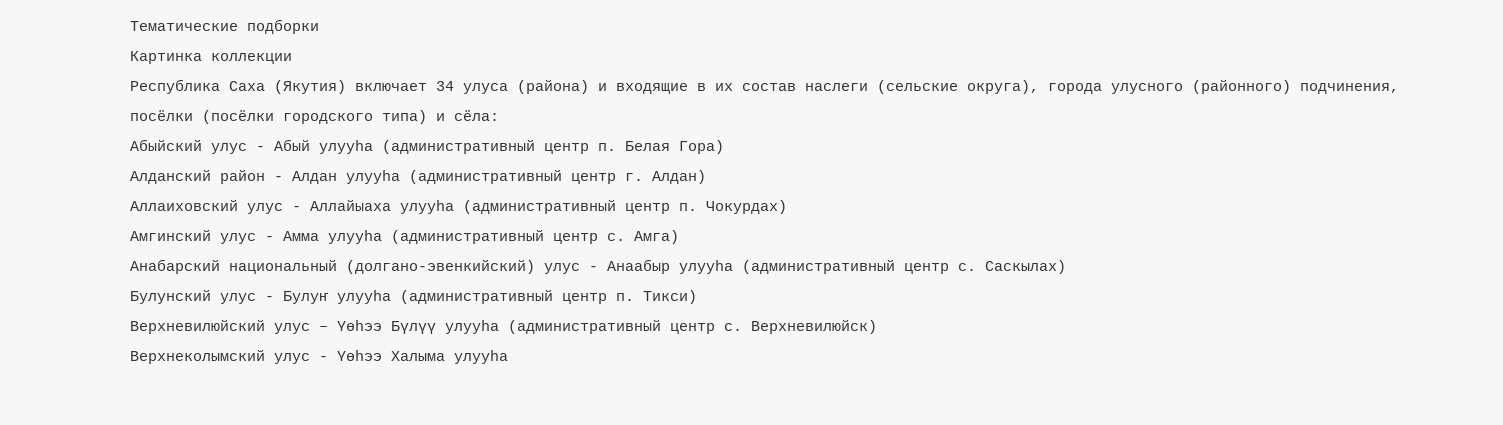Тематические подборки
Картинка коллекции
Республика Саха (Якутия) включает 34 улуса (района) и входящие в их состав наслеги (сельские округа), города улусного (районного) подчинения, посёлки (посёлки городского типа) и сёла:
Абыйский улус - Абый улууһа (административный центр п. Белая Гора)
Алданский район - Алдан улууһа (административный центр г. Алдан)
Аллаиховский улус - Аллайыаха улууhа (административный центр п. Чокурдах)
Амгинский улус - Амма улууһа (административный центр с. Амга)
Анабарский национальный (долгано-эвенкийский) улус - Анаабыр улууhа (административный центр с. Саскылах)
Булунский улус - Булуҥ улууһа (административный центр п. Тикси)
Верхневилюйский улус – Үөһээ Бүлүү улууһа (административный центр с. Верхневилюйск)
Верхнеколымский улус - Үөһээ Халыма улууһа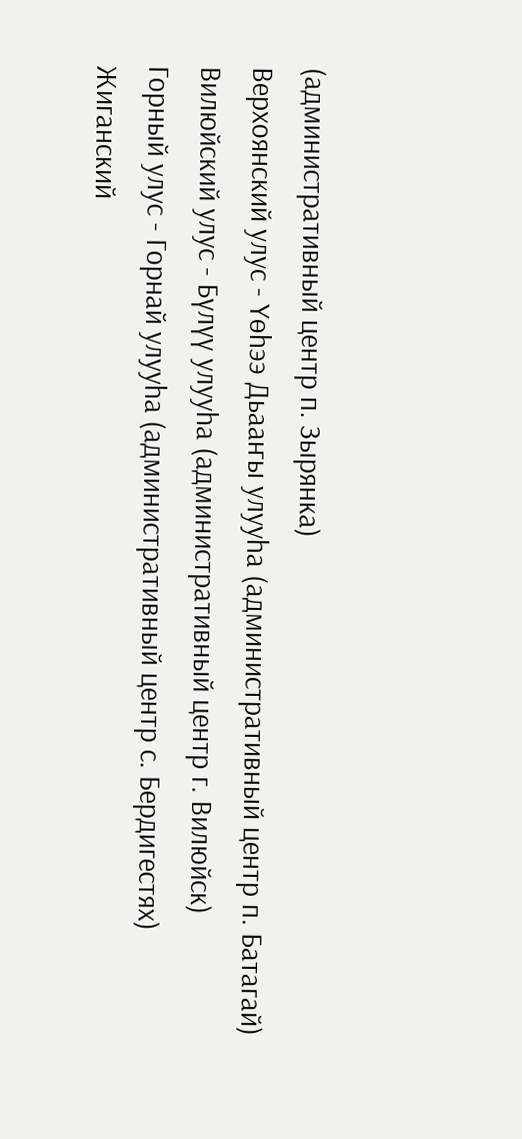(административный центр п. Зырянка)
Верхоянский улус - Үөһээ Дьааҥы улууһа (административный центр п. Батагай)
Вилюйский улус - Бүлүү улууһа (административный центр г. Вилюйск)
Горный улус - Горнай улууhа (административный центр с. Бердигестях)
Жиганский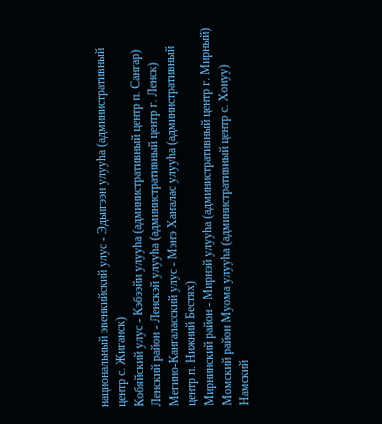национальный эвенкийский улус - Эдьигээн улууһа (административный центр с. Жиганск)
Кобяйский улус - Кэбээйи улууһа (административный центр п. Сангар)
Ленский район - Ленскэй улууһа (административный центр г. Ленск)
Мегино-Кангаласский улус - Мэҥэ Хаҥалас улууһа (административный центр п. Нижний Бестях)
Мирнинский район - Мирнэй улууһа (административный центр г. Мирный)
Момский район Муома улууһа (административный центр с. Хонуу)
Намский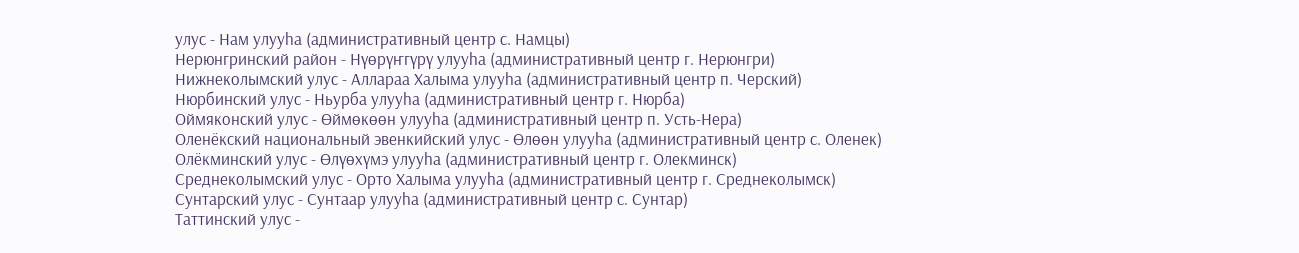улус - Нам улууһа (административный центр с. Намцы)
Нерюнгринский район - Нүөрүҥгүрү улууhа (административный центр г. Нерюнгри)
Нижнеколымский улус - Аллараа Халыма улууhа (административный центр п. Черский)
Нюрбинский улус - Ньурба улууһа (административный центр г. Нюрба)
Оймяконский улус - Өймөкөөн улууhа (административный центр п. Усть-Нера)
Оленёкский национальный эвенкийский улус - Өлөөн улууһа (административный центр с. Оленек)
Олёкминский улус - Өлүөхүмэ улууһа (административный центр г. Олекминск)
Среднеколымский улус - Орто Халыма улууhа (административный центр г. Среднеколымск)
Сунтарский улус - Сунтаар улууһа (административный центр с. Сунтар)
Таттинский улус -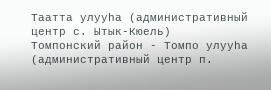Таатта улууһа (административный центр с. Ытык-Кюель)
Томпонский район - Томпо улууhа (административный центр п.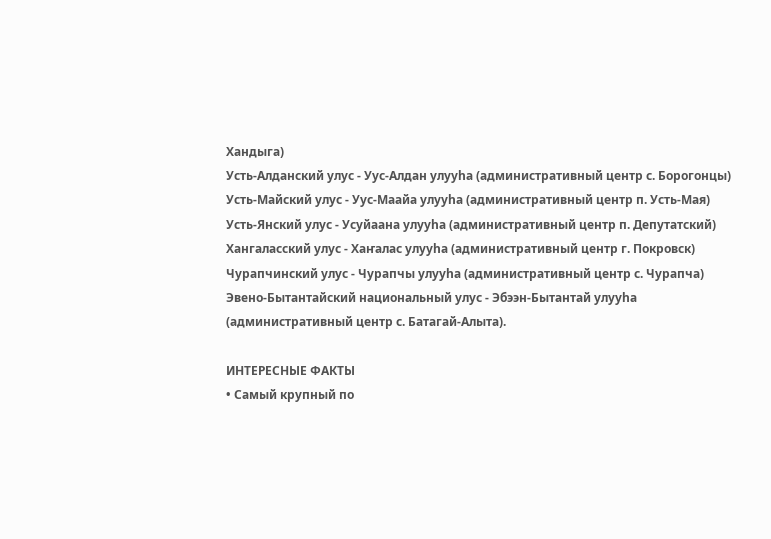Хандыга)
Усть-Алданский улус - Уус-Алдан улууһа (административный центр с. Борогонцы)
Усть-Майский улус - Уус-Маайа улууhа (административный центр п. Усть-Мая)
Усть-Янский улус - Усуйаана улууһа (административный центр п. Депутатский)
Хангаласский улус - Хаҥалас улууhа (административный центр г. Покровск)
Чурапчинский улус - Чурапчы улууhа (административный центр с. Чурапча)
Эвено-Бытантайский национальный улус - Эбээн-Бытантай улууhа (административный центр с. Батагай-Алыта).

ИНТЕРЕСНЫЕ ФАКТЫ
• Самый крупный по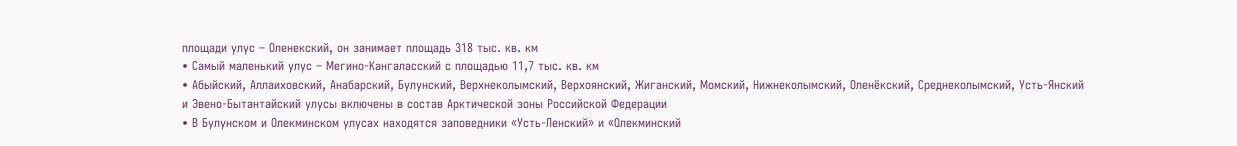площади улус – Оленекский, он занимает площадь 318 тыс. кв. км
• Самый маленький улус – Мегино-Кангаласский с площадью 11,7 тыс. кв. км
• Абыйский, Аллаиховский, Анабарский, Булунский, Верхнеколымский, Верхоянский, Жиганский, Момский, Нижнеколымский, Оленёкский, Среднеколымский, Усть-Янский и Эвено-Бытантайский улусы включены в состав Арктической зоны Российской Федерации
• В Булунском и Олекминском улусах находятся заповедники «Усть-Ленский» и «Олекминский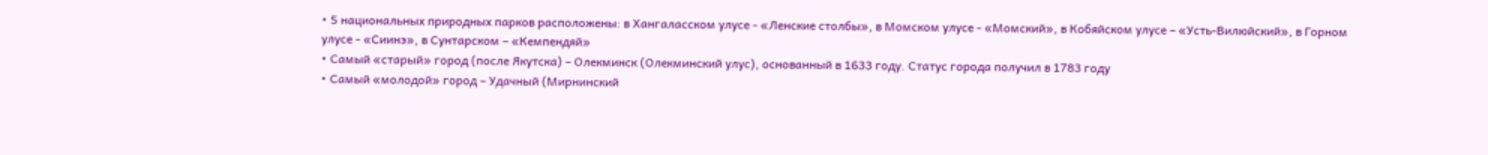• 5 национальных природных парков расположены: в Хангаласском улусе - «Ленские столбы», в Момском улусе - «Момский», в Кобяйском улусе – «Усть-Вилюйский», в Горном улусе - «Сиинэ», в Сунтарском – «Кемпендяй»
• Самый «старый» город (после Якутска) – Олекминск (Олекминский улус), основанный в 1633 году. Статус города получил в 1783 году
• Самый «молодой» город – Удачный (Мирнинский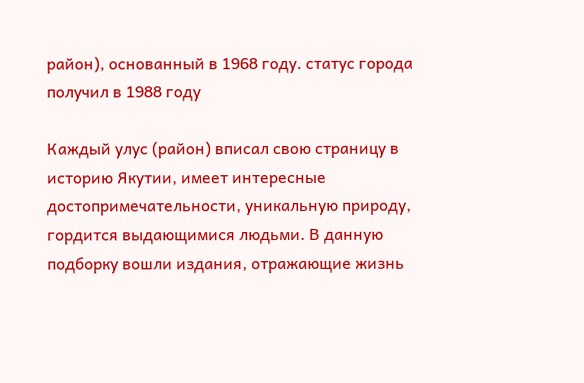район), основанный в 1968 году. статус города получил в 1988 году

Каждый улус (район) вписал свою страницу в историю Якутии, имеет интересные достопримечательности, уникальную природу, гордится выдающимися людьми. В данную подборку вошли издания, отражающие жизнь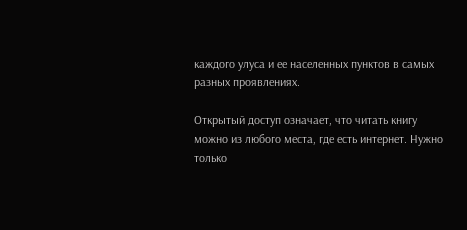каждого улуса и ее населенных пунктов в самых разных проявлениях.

Открытый доступ означает, что читать книгу можно из любого места, где есть интернет. Нужно только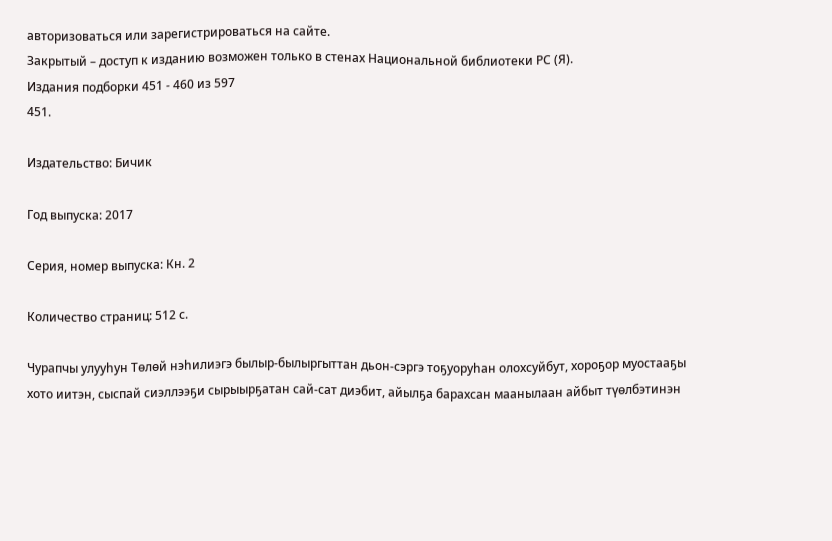авторизоваться или зарегистрироваться на сайте.
Закрытый – доступ к изданию возможен только в стенах Национальной библиотеки РС (Я).
Издания подборки 451 - 460 из 597
451.

Издательство: Бичик

Год выпуска: 2017

Серия, номер выпуска: Кн. 2

Количество страниц: 512 с.

Чурапчы улууһун Төлөй нэһилиэгэ былыр-былыргыттан дьон-сэргэ тоҕуоруһан олохсуйбут, хороҕор муостааҕы хото иитэн, сыспай сиэллээҕи сырыырҕатан сай-сат диэбит, айылҕа барахсан маанылаан айбыт түөлбэтинэн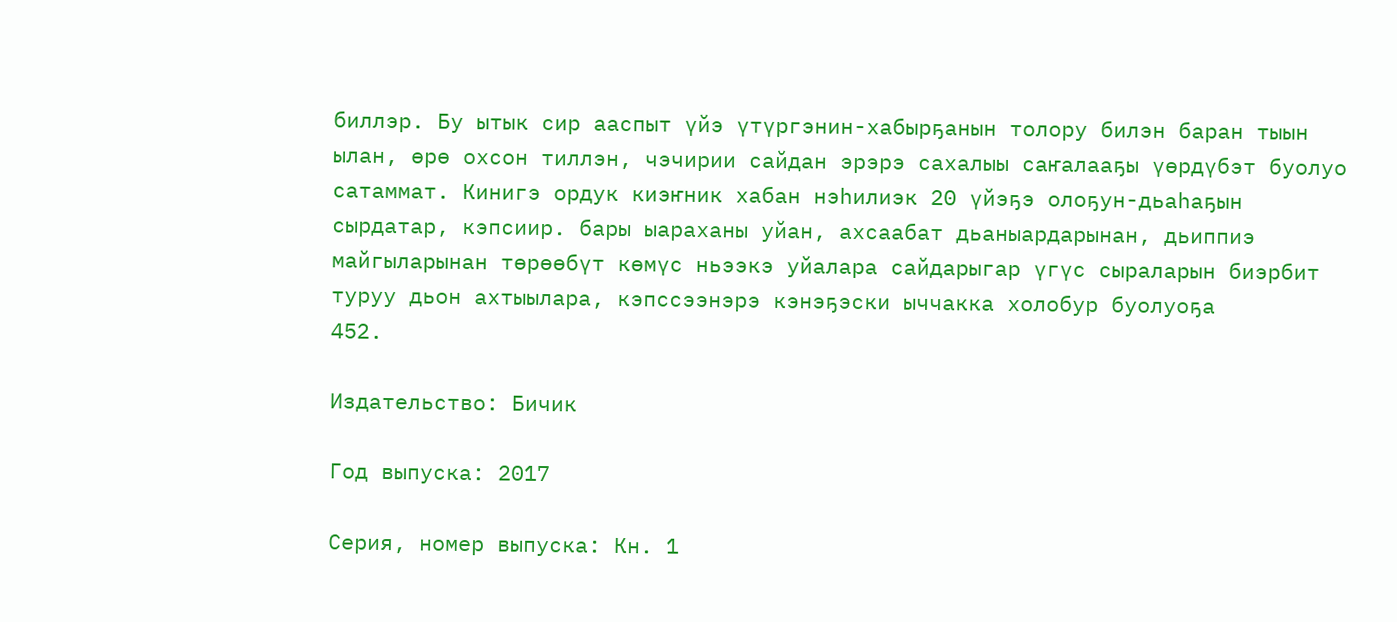биллэр. Бу ытык сир ааспыт үйэ үтүргэнин-хабырҕанын толору билэн баран тыын ылан, өрө охсон тиллэн, чэчирии сайдан эрэрэ сахалыы саҥалааҕы үөрдүбэт буолуо сатаммат. Кинигэ ордук киэҥник хабан нэһилиэк 20 үйэҕэ олоҕун-дьаһаҕын сырдатар, кэпсиир. бары ыараханы уйан, ахсаабат дьаныардарынан, дьиппиэ майгыларынан төрөөбүт көмүс ньээкэ уйалара сайдарыгар үгүс сыраларын биэрбит туруу дьон ахтыылара, кэпссээнэрэ кэнэҕэски ыччакка холобур буолуоҕа
452.

Издательство: Бичик

Год выпуска: 2017

Серия, номер выпуска: Кн. 1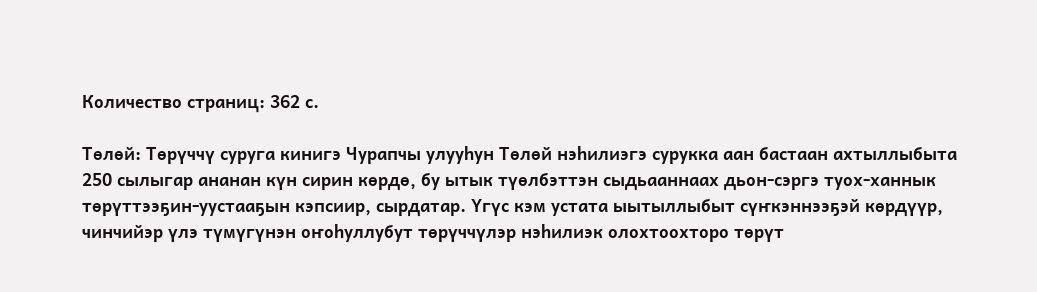Количество страниц: 362 с.

Төлөй: Төрүччү суруга кинигэ Чурапчы улууһун Төлөй нэһилиэгэ сурукка аан бастаан ахтыллыбыта 250 сылыгар ананан күн сирин көрдө, бу ытык түөлбэттэн сыдьааннаах дьон-сэргэ туох-ханнык төрүттээҕин-уустааҕын кэпсиир, сырдатар. Үгүс кэм устата ыытыллыбыт сүҥкэннээҕэй көрдүүр, чинчийэр үлэ түмүгүнэн оҥоһуллубут төрүччүлэр нэһилиэк олохтоохторо төрүт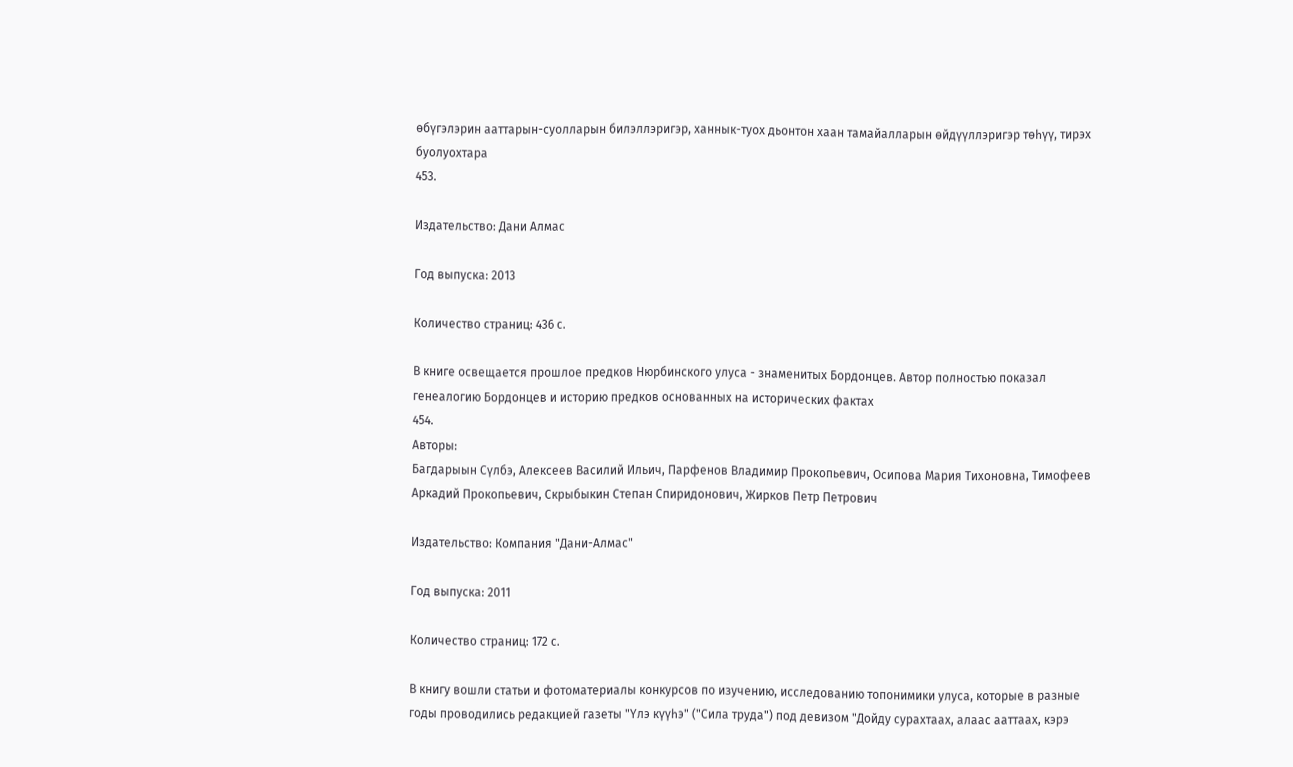өбүгэлэрин ааттарын-суолларын билэллэригэр, ханнык-туох дьонтон хаан тамайалларын өйдүүллэригэр төһүү, тирэх буолуохтара
453.

Издательство: Дани Алмас

Год выпуска: 2013

Количество страниц: 436 с.

В книге освещается прошлое предков Нюрбинского улуса - знаменитых Бордонцев. Автор полностью показал генеалогию Бордонцев и историю предков основанных на исторических фактах
454.
Авторы:
Багдарыын Сүлбэ, Алексеев Василий Ильич, Парфенов Владимир Прокопьевич, Осипова Мария Тихоновна, Тимофеев Аркадий Прокопьевич, Скрыбыкин Степан Спиридонович, Жирков Петр Петрович

Издательство: Компания "Дани-Алмас"

Год выпуска: 2011

Количество страниц: 172 с.

В книгу вошли статьи и фотоматериалы конкурсов по изучению, исследованию топонимики улуса, которые в разные годы проводились редакцией газеты "Үлэ күүһэ" ("Сила труда") под девизом "Дойду сурахтаах, алаас ааттаах, кэрэ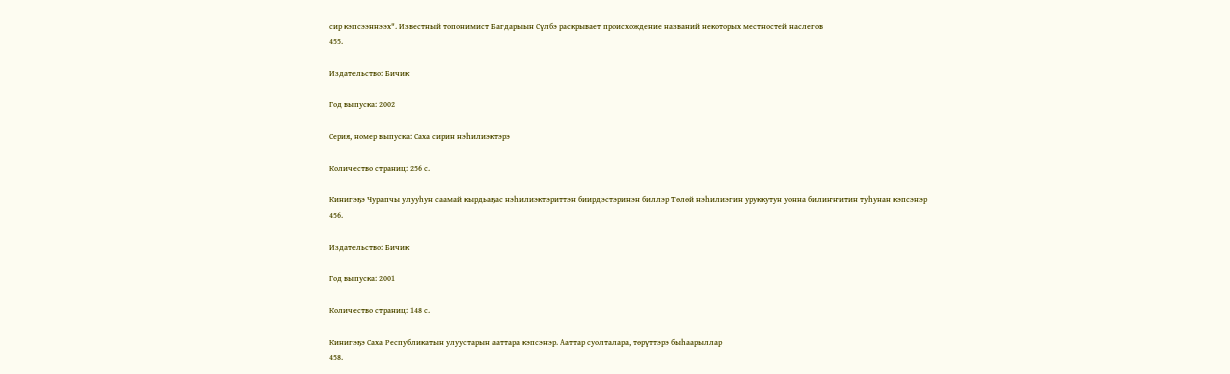сир кэпсээннээх". Известный топонимист Багдарыын Сүлбэ раскрывает происхождение названий некоторых местностей наслегов
455.

Издательство: Бичик

Год выпуска: 2002

Серия, номер выпуска: Саха сирин нэһилиэктэрэ

Количество страниц: 256 с.

Кинигэҕэ Чурапчы улууһун саамай кырдьаҕас нэһилиэктэриттэн биирдэстэринэн биллэр Төлөй нэһилиэгин уруккутун уонна билиҥҥитин туһунан кэпсэнэр
456.

Издательство: Бичик

Год выпуска: 2001

Количество страниц: 148 с.

Кинигэҕэ Саха Республикатын улуустарын ааттара кэпсэнэр. Ааттар суолталара, төрүттэрэ быһаарыллар
458.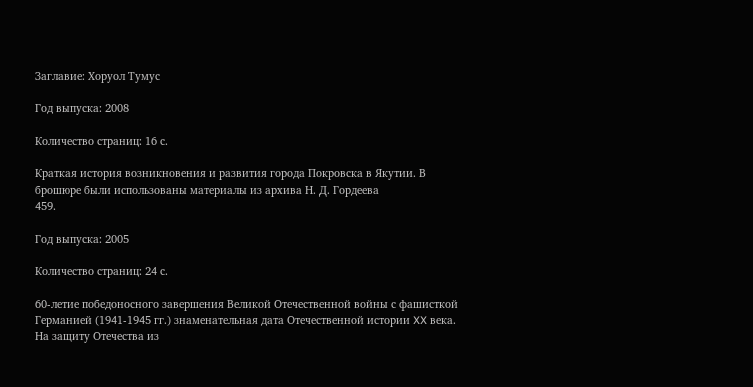Заглавие: Хоруол Тумус

Год выпуска: 2008

Количество страниц: 16 с.

Краткая история возникновения и развития города Покровска в Якутии. В брошюре были использованы материалы из архива Н. Д. Гордеева
459.

Год выпуска: 2005

Количество страниц: 24 с.

60-летие победоносного завершения Великой Отечественной войны с фашисткой Германией (1941-1945 гг.) знаменательная дата Отечественной истории XX века. На защиту Отечества из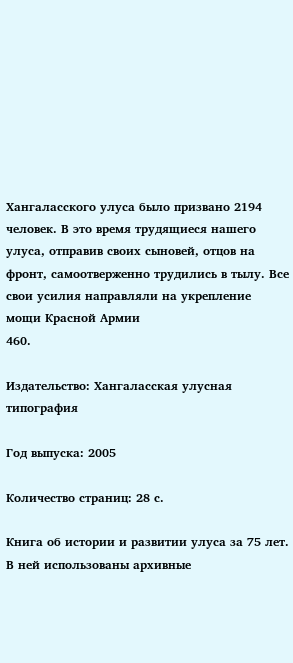Хангаласского улуса было призвано 2194 человек. В это время трудящиеся нашего улуса, отправив своих сыновей, отцов на фронт, самоотверженно трудились в тылу. Все свои усилия направляли на укрепление мощи Красной Армии
460.

Издательство: Хангаласская улусная типография

Год выпуска: 2005

Количество страниц: 28 с.

Книга об истории и развитии улуса за 75 лет. В ней использованы архивные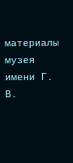материалы музея имени Г. В.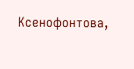Ксенофонтова,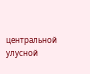центральной улусной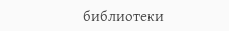библиотеки